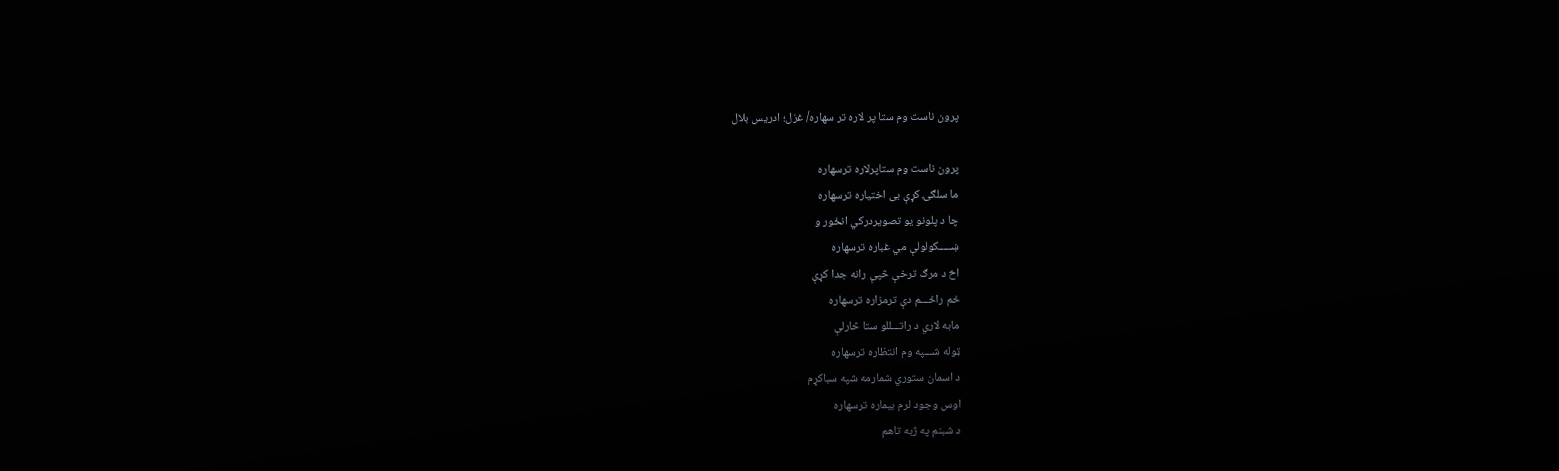پرون ناست وم ستا پر لاره تر سهاره/ غزل؛ ادريس بلال

پرون ناست وم ستاپرلاره ترسهاره
ما سلګۍ کړې بی اختیاره ترسهاره
چا د پلونو یو تصویردرکي انځور و
ښـــــکولولې مي غباره ترسهاره
اخ د مرګ ترخې څپې رانه جدا کړې
ځم راځـــم دې ترمزاره ترسهاره
مابه لاري د راتـــللو ستا څارلې
ټوله شـــپه وم انتظاره ترسهاره
د اسمان ستوري شمارمه شپه سباکړم
اوس وجود لرم بیماره ترسهاره
د شبنم په ژبه تاهم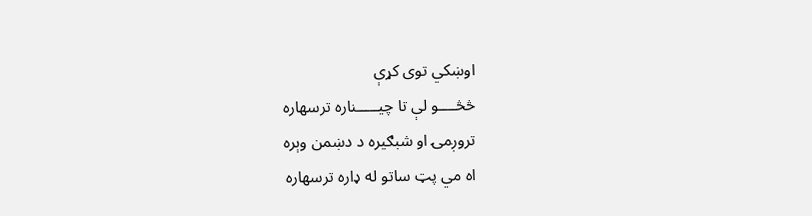اوښکي توی کړې
څڅــــو لې تا چیـــــناره ترسهاره
تروږمۍ او شبګيره د دښمن وېره
اه مي پټ ساتو له ډاره ترسهاره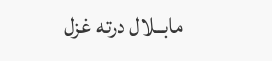مابــلال درته غزل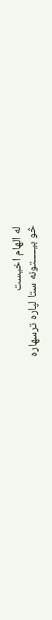له الهام اخیست
څو بیـــــتونه ستا لپاره ترسهاره